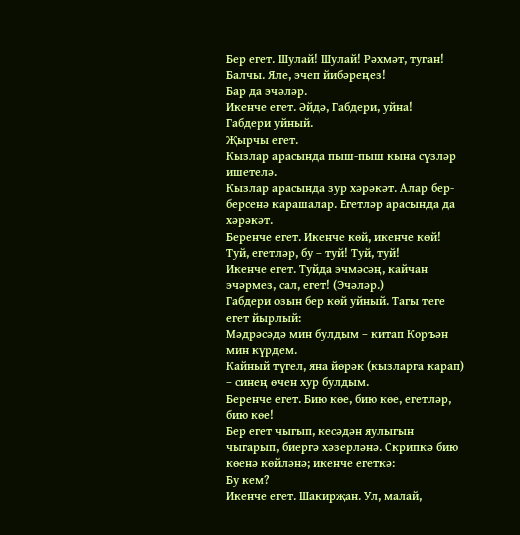Бер егет. Шулай! Шулай! Рәхмәт, туган!
Балчы. Яле, эчеп йибәреңез!
Бар да эчәләр.
Икенче егет. Әйдә, Габдери, уйна!
Габдери уйный.
Җырчы егет.
Кызлар арасында пыш-пыш кына сүзләр ишетелә.
Кызлар арасында зур хәрәкәт. Алар бер-берсенә карашалар. Егетләр арасында да хәрәкәт.
Беренче егет. Икенче көй, икенче көй! Туй, егетләр, бу – туй! Туй, туй!
Икенче егет. Туйда эчмәсәң, кайчан эчәрмез, сал, егет! (Эчәләр.)
Габдери озын бер көй уйный. Тагы теге егет йырлый:
Мәдрәсәдә мин булдым – китап Коръән мин күрдем.
Кайный түгел, яна йөрәк (кызларга карап) – синең өчен хур булдым.
Беренче егет. Бию көе, бию көе, егетләр, бию көе!
Бер егет чыгып, кесәдән яулыгын чыгарып, биергә хәзерләнә. Скрипкә бию көенә көйләнә; икенче егеткә:
Бу кем?
Икенче егет. Шакирҗан. Ул, малай,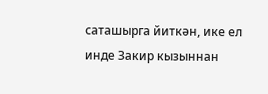саташырга йиткән, ике ел инде Закир кызыннан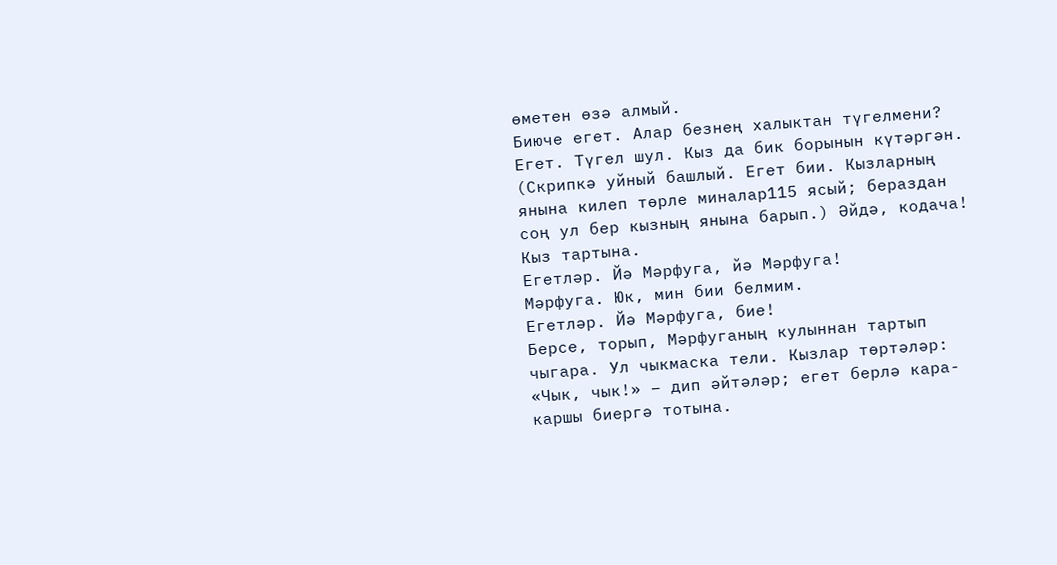өметен өзә алмый.
Биюче егет. Алар безнең халыктан түгелмени?
Егет. Түгел шул. Кыз да бик борынын күтәргән. (Скрипкә уйный башлый. Егет бии. Кызларның янына килеп төрле миналар115 ясый; бераздан соң ул бер кызның янына барып.) Әйдә, кодача!
Кыз тартына.
Егетләр. Йә Мәрфуга, йә Мәрфуга!
Мәрфуга. Юк, мин бии белмим.
Егетләр. Йә Мәрфуга, бие!
Берсе, торып, Мәрфуганың кулыннан тартып чыгара. Ул чыкмаска тели. Кызлар төртәләр: «Чык, чык!» – дип әйтәләр; егет берлә кара-каршы биергә тотына.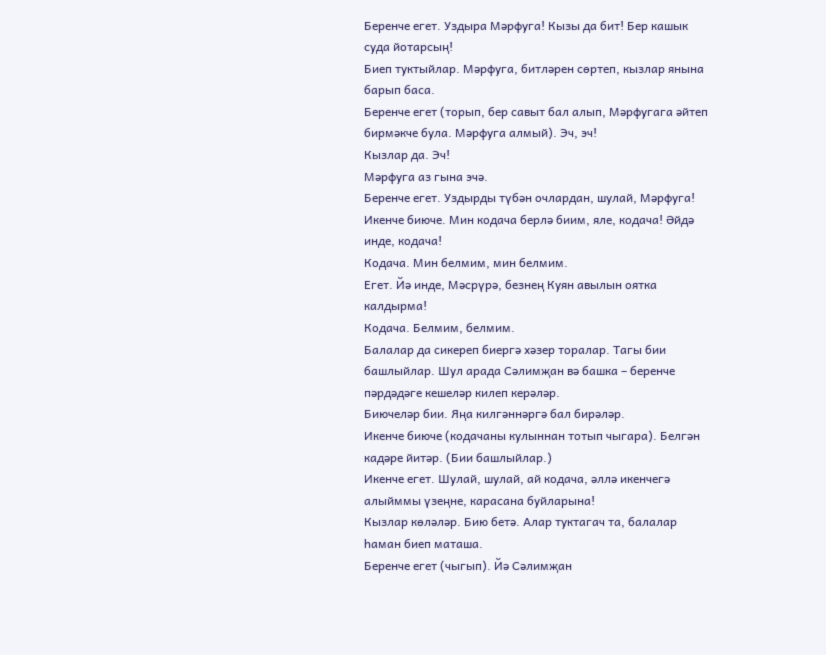Беренче егет. Уздыра Мәрфуга! Кызы да бит! Бер кашык суда йотарсың!
Биеп туктыйлар. Мәрфуга, битләрен сөртеп, кызлар янына барып баса.
Беренче егет (торып, бер савыт бал алып, Мәрфугага әйтеп бирмәкче була. Мәрфуга алмый). Эч, эч!
Кызлар да. Эч!
Мәрфуга аз гына эчә.
Беренче егет. Уздырды түбән очлардан, шулай, Мәрфуга!
Икенче биюче. Мин кодача берлә биим, яле, кодача! Әйдә инде, кодача!
Кодача. Мин белмим, мин белмим.
Егет. Йә инде, Мәсрүрә, безнең Куян авылын оятка калдырма!
Кодача. Белмим, белмим.
Балалар да сикереп биергә хәзер торалар. Тагы бии башлыйлар. Шул арада Сәлимҗан вә башка – беренче пәрдәдәге кешеләр килеп керәләр.
Биючеләр бии. Яңа килгәннәргә бал бирәләр.
Икенче биюче (кодачаны кулыннан тотып чыгара). Белгән кадәре йитәр. (Бии башлыйлар.)
Икенче егет. Шулай, шулай, ай кодача, әллә икенчегә алыйммы үзеңне, карасана буйларына!
Кызлар көләләр. Бию бетә. Алар туктагач та, балалар һаман биеп маташа.
Беренче егет (чыгып). Йә Сәлимҗан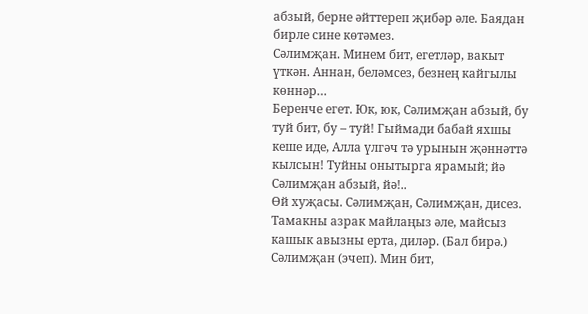абзый, берне әйттереп җибәр әле. Баядан бирле сине көтәмез.
Сәлимҗан. Минем бит, егетләр, вакыт үткән. Аннан, беләмсез, безнең кайгылы көннәр…
Беренче егет. Юк, юк, Сәлимҗан абзый, бу туй бит, бу – туй! Гыймади бабай яхшы кеше иде, Алла үлгәч тә урынын җәннәттә кылсын! Туйны онытырга ярамый; йә Сәлимҗан абзый, йә!..
Өй хуҗасы. Сәлимҗан, Сәлимҗан, дисез. Тамакны азрак майлаңыз әле, майсыз кашык авызны ерта, диләр. (Бал бирә.)
Сәлимҗан (эчеп). Мин бит,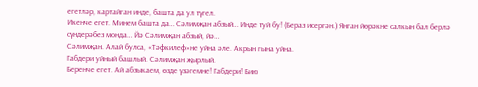егетләр, картайган инде, башта да ул түгел.
Икенче егет. Минем башта да… Сәлимҗан абзый… Инде туй бу! (Бераз исергән.) Янган йөрәкне салкын бал берлә сүндерәбез монда… Йә Сәлимҗан абзый, йә…
Сәлимҗан. Алай булса, «Тәфкилеф»не уйна әле. Акрын гына уйна.
Габдери уйный башлый. Сәлимҗан җырлый.
Беренче егет. Ай абзыкаем, өзде үзәгемне! Габдери! Бию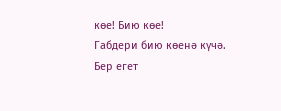көе! Бию көе!
Габдери бию көенә күчә.
Бер егет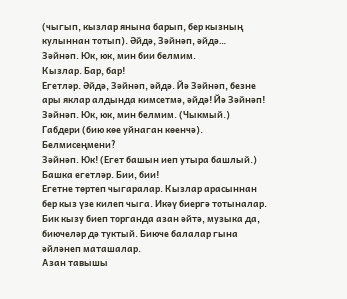(чыгып, кызлар янына барып, бер кызның кулыннан тотып). Әйдә, Зәйнәп, әйдә…
Зәйнәп. Юк, юк, мин бии белмим.
Кызлар. Бар, бар!
Егетләр. Әйдә, Зәйнәп, әйдә. Йә Зәйнәп, безне ары яклар алдында кимсетмә, әйдә! Йә Зәйнәп!
Зәйнәп. Юк, юк, мин белмим. (Чыкмый.)
Габдери (бию көе уйнаган көенчә). Белмисеңмени?
Зәйнәп. Юк! (Егет башын иеп утыра башлый.)
Башка егетләр. Бии, бии!
Егетне төртеп чыгаралар. Кызлар арасыннан бер кыз үзе килеп чыга. Икәү биергә тотыналар. Бик кызу биеп торганда азан әйтә, музыка да, биючеләр дә туктый. Биюче балалар гына әйләнеп маташалар.
Азан тавышы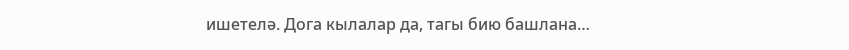ишетелә. Дога кылалар да, тагы бию башлана…